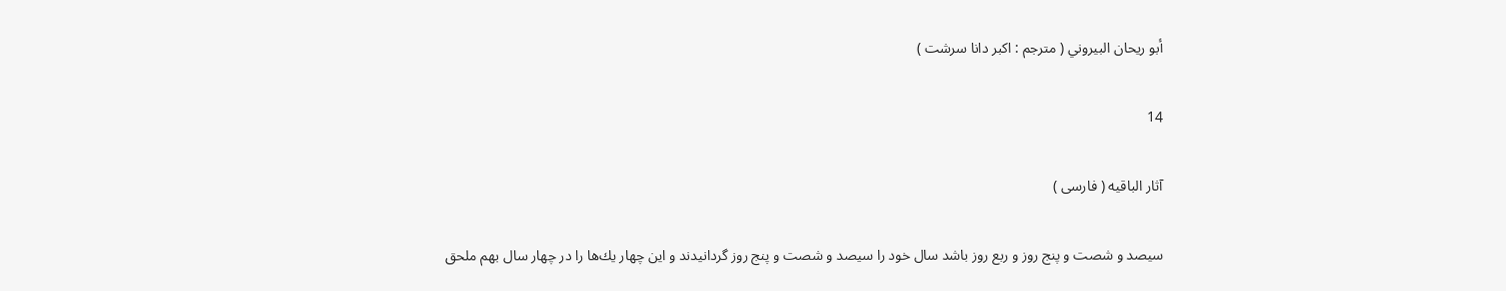أبو ريحان البيروني ( مترجم : اكبر دانا سرشت )

14

آثار الباقيه ( فارسى )

سيصد و شصت و پنج روز و ربع روز باشد سال خود را سيصد و شصت و پنج روز گردانيدند و اين چهار يك‌ها را در چهار سال بهم ملحق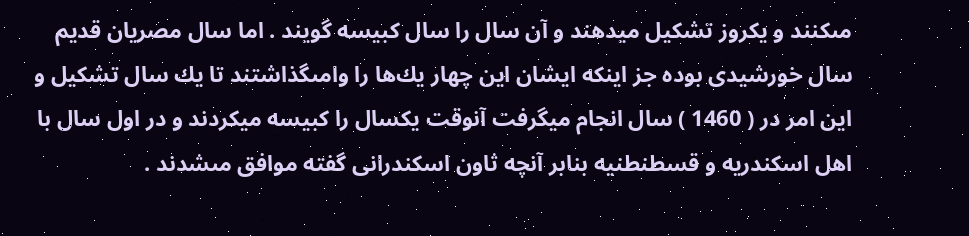مىكنند و يكروز تشكيل ميدهند و آن سال را سال كبيسه گويند . اما سال مصريان قديم سال خورشيدى بوده جز اينكه ايشان اين چهار يك‌ها را وامىگذاشتند تا يك سال تشكيل و اين امر در ( 1460 ) سال انجام ميگرفت آنوقت يكسال را كبيسه ميكردند و در اول سال با اهل اسكندريه و قسطنطنيه بنابر آنچه ثاون اسكندرانى گفته موافق مىشدند .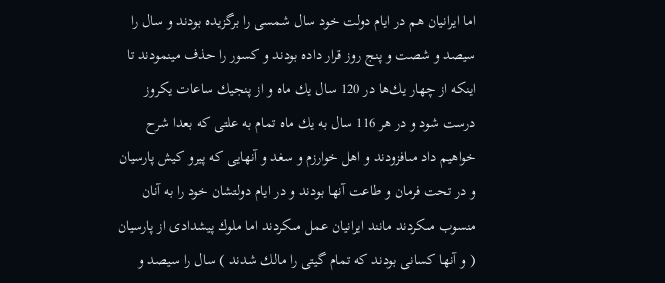اما ايرانيان هم در ايام دولت خود سال شمسى را برگزيده بودند و سال را سيصد و شصت و پنج روز قرار داده بودند و كسور را حذف مينمودند تا اينكه از چهار يك‌ها در 120 سال يك ماه و از پنجيك ساعات يكروز درست شود و در هر 116 سال به يك ماه تمام به علتى كه بعدا شرح خواهيم داد مىافزودند و اهل خوارزم و سغد و آنهايى كه پيرو كيش پارسيان و در تحت فرمان و طاعت آنها بودند و در ايام دولتشان خود را به آنان منسوب مىكردند مانند ايرانيان عمل مىكردند اما ملوك پيشدادى از پارسيان ( و آنها كسانى بودند كه تمام گيتى را مالك شدند ) سال را سيصد و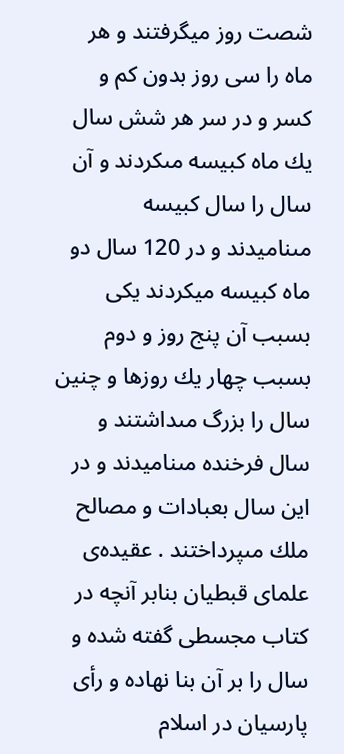شصت روز ميگرفتند و هر ماه را سى روز بدون كم و كسر و در سر هر شش سال يك ماه كبيسه مىكردند و آن سال را سال كبيسه مىناميدند و در 120 سال دو ماه كبيسه ميكردند يكى بسبب آن پنج روز و دوم بسبب چهار يك روزها و چنين سال را بزرگ مىداشتند و سال فرخنده مىناميدند و در اين سال بعبادات و مصالح ملك مىپرداختند . عقيده‌ى علماى قبطيان بنابر آنچه در كتاب مجسطى گفته شده و سال را بر آن بنا نهاده و رأى پارسيان در اسلام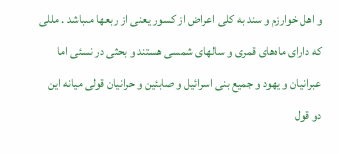و اهل خوارزم و سند به كلى اعراض از كسور يعنى از ربعها مىباشد . مللى كه داراى ماه‌هاى قمرى و سالهاى شمسى هستند و بحثى در نسئى اما عبرانيان و يهود و جميع بنى اسرائيل و صابئين و حرانيان قولى ميانه اين دو قول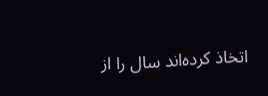اتخاذ كرده‌اند سال را از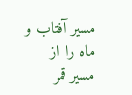مسير آفتاب و ماه را از مسير قمر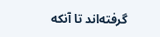گرفته‌اند تا آنكه